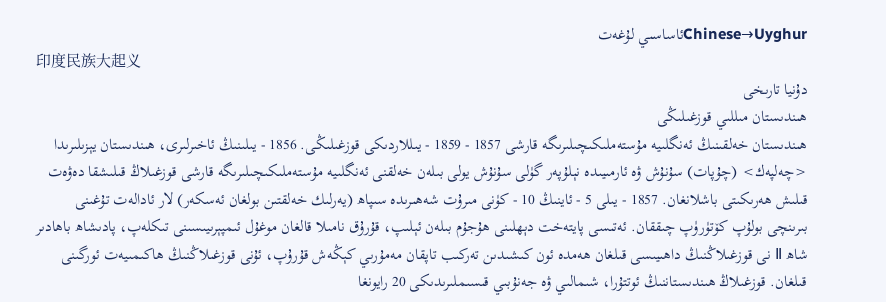Chinese→Uyghurئاساسىي لۇغەت
印度民族大起义
دۇنيا تارىخى
ھىندىستان مىللىي قوزغىلىڭى
ھىندىستان خەلقىنىڭ ئەنگلىيە مۇستەملىكىچىلىرىگە قارشى 1857 - 1859 - يىللاردىكى قوزغىلىڭى. 1856 - يىلىنىڭ ئاخىرلىرى، ھىندىستان يېزىلىرىدا <چەلپەك> (چۇپات) سۇنۇش ۋە ئارمىيىدە نېلۇپەر گۈلى سۇنۇش يولى بىلەن خەلقنى ئەنگلىيە مۇستەملىكىچىلىرىگە قارشى قوزغىلاڭ قىلىشقا دەۋەت قىلىش ھەرىكىتى باشلانغان. 1857 - يىلى 5 - ئاينىڭ 10 - كۈنى مىرۇت شەھىرىدە سىپاھ (يەرلىك خەلقتىن بولغان ئەسكەر) لار ئادالەت تۇغىنى بىرىنچى بولۇپ كۆتۈرۈپ چىققان. ئەتىسى پايتەخت دېھلىنى ھۇجۇم بىلەن ئېلىپ، قۇرۇق نامىلا قالغان موغۇل ئىمپېرىيىسىنى تىكلەپ، پادىشاھ باھادىر شاھ Ⅱ نى قوزغىلاڭنىڭ داھىيىسى قىلغان ھەمدە ئون كىشىدىن تەركىب تاپقان مەمۇرىي كېڭەش قۇرۇپ، ئۇنى قوزغىلاڭنىڭ ھاكىمىيەت ئورگىنى قىلغان. قوزغىلاڭ ھىندىستاننىڭ ئوتتۇرا، شىمالىي ۋە جەنۇبىي قىسىملىرىدىكى 20 رايونغا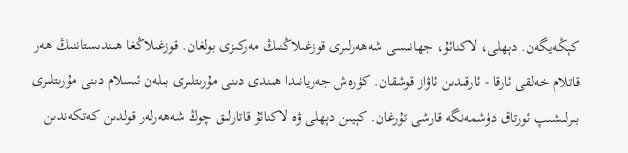كېڭەيگەن. دېھلى، لاكنائۇ، جھانىسى شەھەرلىرى قوزغىلاڭنىڭ مەركىزى بولغان. قوزغىلاڭغا ھىندىستاننىڭ ھەر قاتلام خەلقى ئارقا - ئارقىدىن ئاۋاز قوشقان. كۈرەش جەريانىدا ھىندى دىنى مۇرىتلىرى بىلەن ئىسلام دىنى مۇرىتلىرى بىرلىشىپ ئورتاق دۈشمەنگە قارشى تۇرغان. كېيىن دېھلى ۋە لاكنائۇ قاتارلىق چوڭ شەھەرلەر قولدىن كەتكەندىن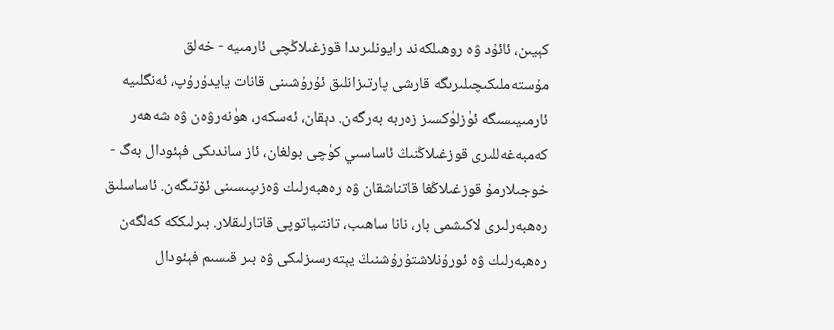كېيىن، ئائۇد ۋە روھىلكەند رايونلىرىدا قوزغىلاڭچى ئارمىيە - خەلق مۇستەملىكىچىلىرىگە قارشى پارتىزانلىق ئۇرۇشىنى قانات يايدۇرۇپ، ئەنگلىيە ئارمىيىسىگە ئۈزلۈكسىز زەربە بەرگەن. دېقان، ئەسكەر، ھۈنەرۋەن ۋە شەھەر كەمبەغەللىرى قوزغىلاڭنىڭ ئاساسىي كۈچى بولغان، ئاز ساندىكى فېئودال بەگ - خوجىلارمۇ قوزغىلاڭغا قاتناشقان ۋە رەھبەرلىك ۋەزىپىسىنى ئۆتىگەن. ئاساسلىق رەھبەرلىرى لاكىشمى بار، نانا ساھىب، تانتىياتوپى قاتارلىقلار. بىرلىككە كەلگەن رەھبەرلىك ۋە ئورۇنلاشتۇرۇشنىڭ يېتەرسىزلىكى ۋە بىر قىسىم فېئودال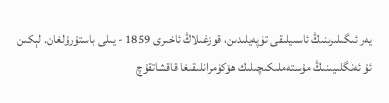يەر ئىگىلىرىنىڭ ئاسىيلىقى تۈپەيلىدىن، قوزغىلاڭ ئاخىرى 1859 - يىلى باستۇرۇلغان. لېكىن ئۇ ئەنگلىيىنىڭ مۇستەملىكىچىلىك ھۆكۈمرانلىقىغا قاقشاتقۇچ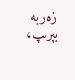زەربە بېرىپ،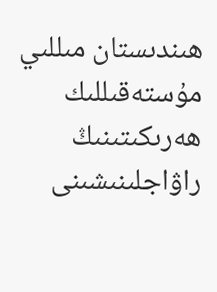ھىندىستان مىللىي مۇستەقىللىك ھەرىكىتىنىڭ راۋاجلىنىشىنى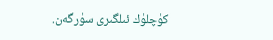كۈچلۈك ئىلگىرى سۈرگەن.